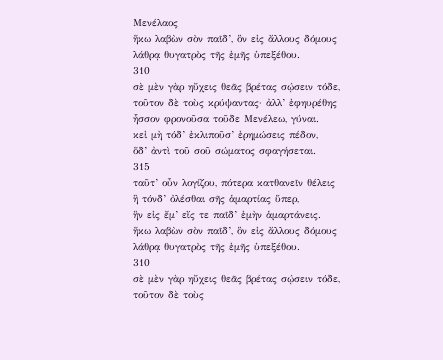Μενέλαος
ἥκω λαβὼν σὸν παῖδ’, ὃν εἰς ἄλλους δόμους
λάθρᾳ θυγατρὸς τῆς ἐμῆς ὑπεξέθου.
310
σὲ μὲν γὰρ ηὔχεις θεᾶς βρέτας σῴσειν τόδε,
τοῦτον δὲ τοὺς κρύψαντας· ἀλλ’ ἐφηυρέθης
ἧσσον φρονοῦσα τοῦδε Μενέλεω, γύναι.
κεἰ μὴ τόδ’ ἐκλιποῦσ’ ἐρημώσεις πέδον,
ὅδ’ ἀντὶ τοῦ σοῦ σώματος σφαγήσεται.
315
ταῦτ’ οὖν λογίζου, πότερα κατθανεῖν θέλεις
ἢ τόνδ’ ὀλέσθαι σῆς ἁμαρτίας ὕπερ,
ἣν εἰς ἔμ’ εἴς τε παῖδ’ ἐμὴν ἁμαρτάνεις.
ἥκω λαβὼν σὸν παῖδ’, ὃν εἰς ἄλλους δόμους
λάθρᾳ θυγατρὸς τῆς ἐμῆς ὑπεξέθου.
310
σὲ μὲν γὰρ ηὔχεις θεᾶς βρέτας σῴσειν τόδε,
τοῦτον δὲ τοὺς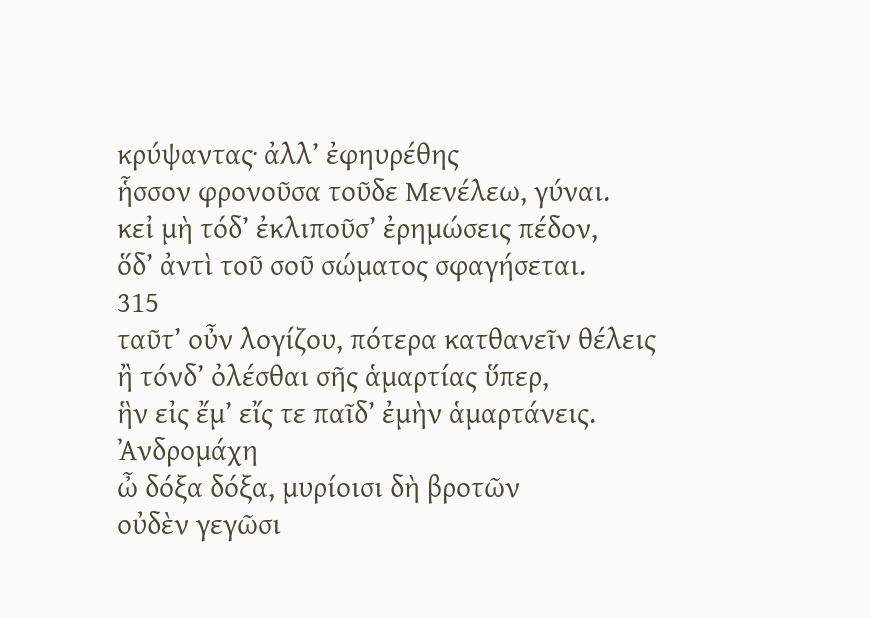κρύψαντας· ἀλλ’ ἐφηυρέθης
ἧσσον φρονοῦσα τοῦδε Μενέλεω, γύναι.
κεἰ μὴ τόδ’ ἐκλιποῦσ’ ἐρημώσεις πέδον,
ὅδ’ ἀντὶ τοῦ σοῦ σώματος σφαγήσεται.
315
ταῦτ’ οὖν λογίζου, πότερα κατθανεῖν θέλεις
ἢ τόνδ’ ὀλέσθαι σῆς ἁμαρτίας ὕπερ,
ἣν εἰς ἔμ’ εἴς τε παῖδ’ ἐμὴν ἁμαρτάνεις.
Ἀνδρομάχη
ὦ δόξα δόξα, μυρίοισι δὴ βροτῶν
οὐδὲν γεγῶσι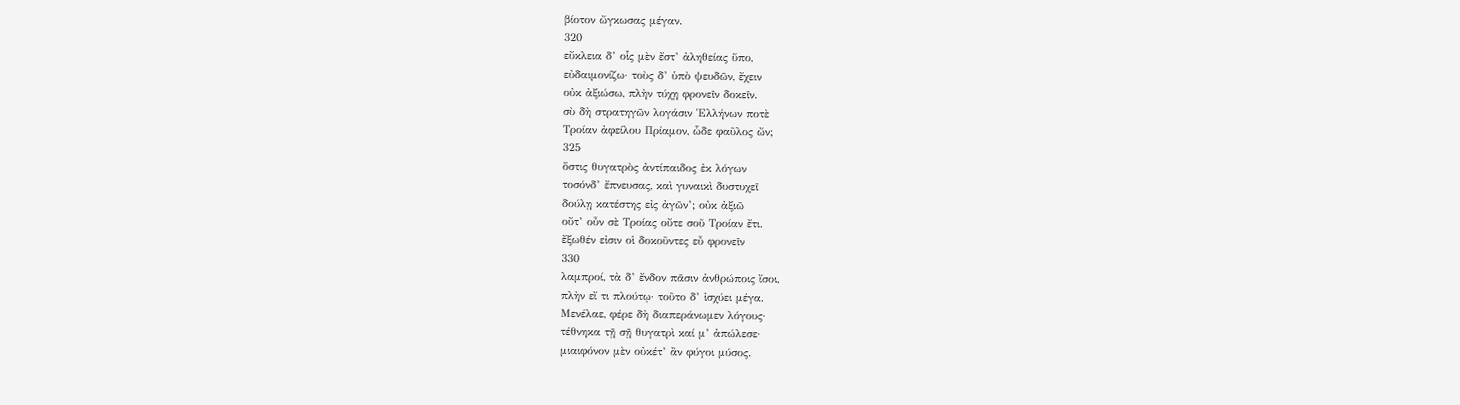βίοτον ὤγκωσας μέγαν.
320
εὔκλεια δ’ οἷς μὲν ἔστ’ ἀληθείας ὕπο,
εὐδαιμονίζω· τοὺς δ’ ὑπὸ ψευδῶν, ἔχειν
οὐκ ἀξιώσω, πλὴν τύχῃ φρονεῖν δοκεῖν.
σὺ δὴ στρατηγῶν λογάσιν Ἑλλήνων ποτὲ
Τροίαν ἀφείλου Πρίαμον, ὧδε φαῦλος ὤν;
325
ὅστις θυγατρὸς ἀντίπαιδος ἐκ λόγων
τοσόνδ’ ἔπνευσας, καὶ γυναικὶ δυστυχεῖ
δούλῃ κατέστης εἰς ἀγῶν’; οὐκ ἀξιῶ
οὔτ’ οὖν σὲ Τροίας οὔτε σοῦ Τροίαν ἔτι.
ἔξωθέν εἰσιν οἱ δοκοῦντες εὖ φρονεῖν
330
λαμπροί, τὰ δ’ ἔνδον πᾶσιν ἀνθρώποις ἴσοι,
πλὴν εἴ τι πλούτῳ· τοῦτο δ’ ἰσχύει μέγα.
Μενέλαε, φέρε δὴ διαπεράνωμεν λόγους·
τέθνηκα τῇ σῇ θυγατρὶ καί μ’ ἀπώλεσε·
μιαιφόνον μὲν οὐκέτ’ ἂν φύγοι μύσος.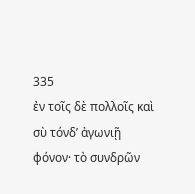335
ἐν τοῖς δὲ πολλοῖς καὶ σὺ τόνδ’ ἀγωνιῇ
φόνον· τὸ συνδρῶν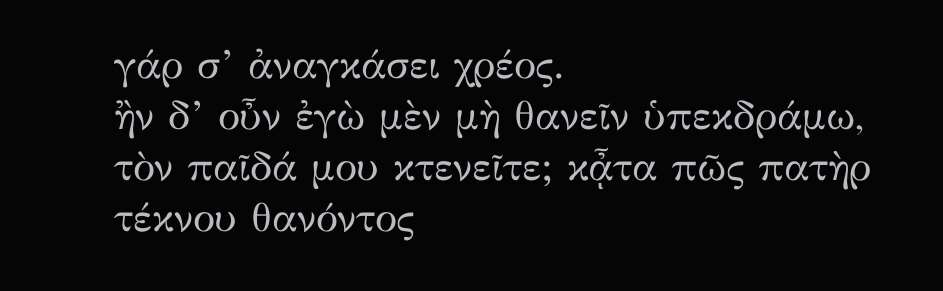γάρ σ’ ἀναγκάσει χρέος.
ἢν δ’ οὖν ἐγὼ μὲν μὴ θανεῖν ὑπεκδράμω,
τὸν παῖδά μου κτενεῖτε; κᾆτα πῶς πατὴρ
τέκνου θανόντος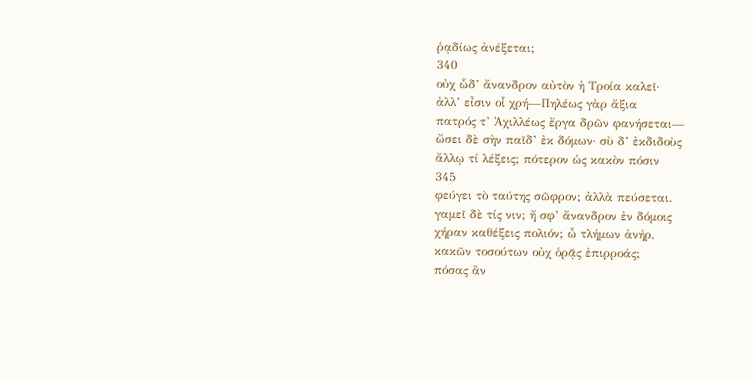ῥᾳδίως ἀνέξεται;
340
οὐχ ὧδ’ ἄνανδρον αὐτὸν ἡ Τροία καλεῖ·
ἀλλ’ εἶσιν οἷ χρή—Πηλέως γὰρ ἄξια
πατρός τ’ Ἀχιλλέως ἔργα δρῶν φανήσεται—
ὤσει δὲ σὴν παῖδ’ ἐκ δόμων· σὺ δ’ ἐκδιδοὺς
ἄλλῳ τί λέξεις; πότερον ὡς κακὸν πόσιν
345
φεύγει τὸ ταύτης σῶφρον; ἀλλὰ πεύσεται.
γαμεῖ δὲ τίς νιν; ἤ σφ’ ἄνανδρον ἐν δόμοις
χήραν καθέξεις πολιόν; ὦ τλήμων ἀνήρ,
κακῶν τοσούτων οὐχ ὁρᾷς ἐπιρροάς;
πόσας ἂν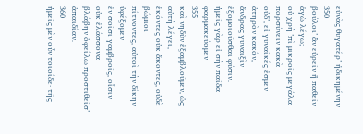εὐνὰς θυγατέρ’ ἠδικημένην
350
βούλοι’ ἂν εὑρεῖν ἢ παθεῖν ἁγὼ λέγω;
οὐ χρὴ ’πὶ μικροῖς μεγάλα πορσύνειν κακὰ
οὐδ’, εἰ γυναῖκές ἐσμεν ἀτηρὸν κακόν,
ἄνδρας γυναιξὶν ἐξομοιοῦσθαι φύσιν.
ἡμεῖς γὰρ εἰ σὴν παῖδα φαρμακεύομεν
355
καὶ νηδὺν ἐξαμβλοῦμεν, ὡς αὐτὴ λέγει,
ἑκόντες οὐκ ἄκοντες, οὐδὲ βώμιοι
πίτνοντες, αὐτοὶ τὴν δίκην ὑφέξομεν
ἐν σοῖσι γαμβροῖς, οἷσιν οὐκ ἐλάσσονα
βλάβην ὀφείλω προστιθεῖσ’ ἀπαιδίαν.
360
ἡμεῖς μὲν οὖν τοιοίδε· τῆς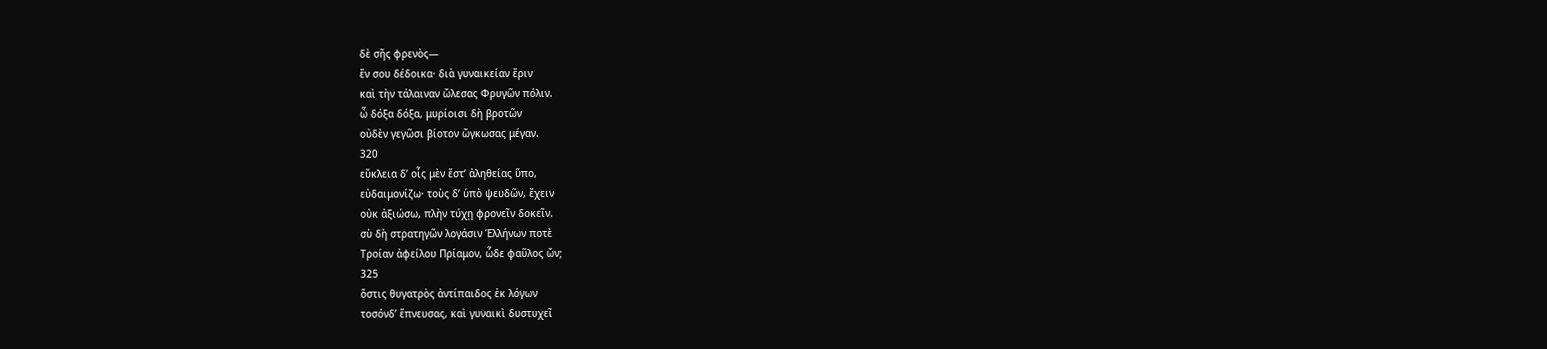δὲ σῆς φρενὸς—
ἕν σου δέδοικα· διὰ γυναικείαν ἔριν
καὶ τὴν τάλαιναν ὤλεσας Φρυγῶν πόλιν.
ὦ δόξα δόξα, μυρίοισι δὴ βροτῶν
οὐδὲν γεγῶσι βίοτον ὤγκωσας μέγαν.
320
εὔκλεια δ’ οἷς μὲν ἔστ’ ἀληθείας ὕπο,
εὐδαιμονίζω· τοὺς δ’ ὑπὸ ψευδῶν, ἔχειν
οὐκ ἀξιώσω, πλὴν τύχῃ φρονεῖν δοκεῖν.
σὺ δὴ στρατηγῶν λογάσιν Ἑλλήνων ποτὲ
Τροίαν ἀφείλου Πρίαμον, ὧδε φαῦλος ὤν;
325
ὅστις θυγατρὸς ἀντίπαιδος ἐκ λόγων
τοσόνδ’ ἔπνευσας, καὶ γυναικὶ δυστυχεῖ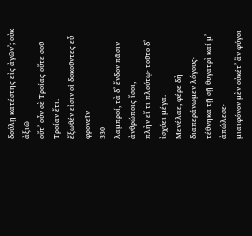δούλῃ κατέστης εἰς ἀγῶν’; οὐκ ἀξιῶ
οὔτ’ οὖν σὲ Τροίας οὔτε σοῦ Τροίαν ἔτι.
ἔξωθέν εἰσιν οἱ δοκοῦντες εὖ φρονεῖν
330
λαμπροί, τὰ δ’ ἔνδον πᾶσιν ἀνθρώποις ἴσοι,
πλὴν εἴ τι πλούτῳ· τοῦτο δ’ ἰσχύει μέγα.
Μενέλαε, φέρε δὴ διαπεράνωμεν λόγους·
τέθνηκα τῇ σῇ θυγατρὶ καί μ’ ἀπώλεσε·
μιαιφόνον μὲν οὐκέτ’ ἂν φύγοι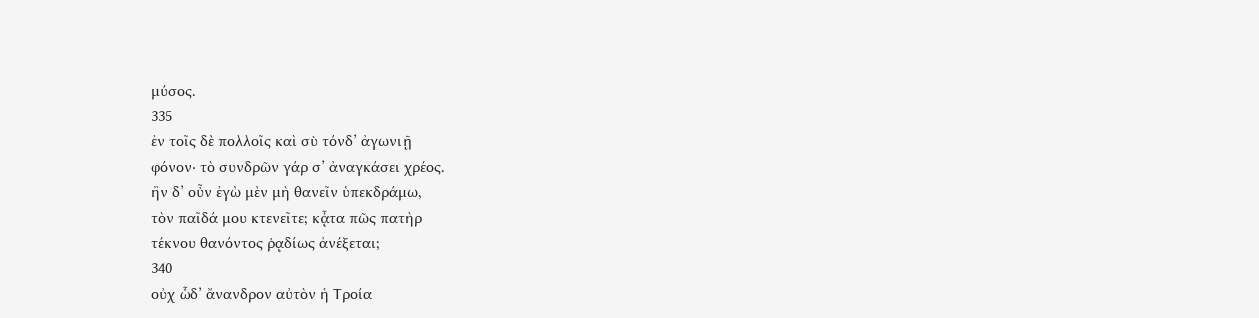μύσος.
335
ἐν τοῖς δὲ πολλοῖς καὶ σὺ τόνδ’ ἀγωνιῇ
φόνον· τὸ συνδρῶν γάρ σ’ ἀναγκάσει χρέος.
ἢν δ’ οὖν ἐγὼ μὲν μὴ θανεῖν ὑπεκδράμω,
τὸν παῖδά μου κτενεῖτε; κᾆτα πῶς πατὴρ
τέκνου θανόντος ῥᾳδίως ἀνέξεται;
340
οὐχ ὧδ’ ἄνανδρον αὐτὸν ἡ Τροία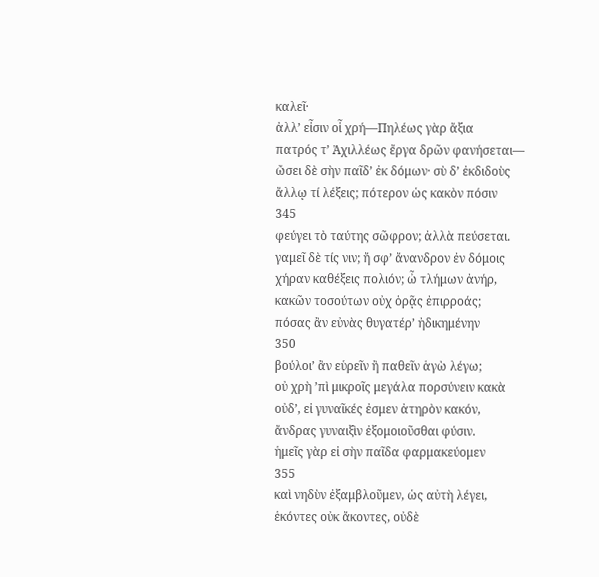καλεῖ·
ἀλλ’ εἶσιν οἷ χρή—Πηλέως γὰρ ἄξια
πατρός τ’ Ἀχιλλέως ἔργα δρῶν φανήσεται—
ὤσει δὲ σὴν παῖδ’ ἐκ δόμων· σὺ δ’ ἐκδιδοὺς
ἄλλῳ τί λέξεις; πότερον ὡς κακὸν πόσιν
345
φεύγει τὸ ταύτης σῶφρον; ἀλλὰ πεύσεται.
γαμεῖ δὲ τίς νιν; ἤ σφ’ ἄνανδρον ἐν δόμοις
χήραν καθέξεις πολιόν; ὦ τλήμων ἀνήρ,
κακῶν τοσούτων οὐχ ὁρᾷς ἐπιρροάς;
πόσας ἂν εὐνὰς θυγατέρ’ ἠδικημένην
350
βούλοι’ ἂν εὑρεῖν ἢ παθεῖν ἁγὼ λέγω;
οὐ χρὴ ’πὶ μικροῖς μεγάλα πορσύνειν κακὰ
οὐδ’, εἰ γυναῖκές ἐσμεν ἀτηρὸν κακόν,
ἄνδρας γυναιξὶν ἐξομοιοῦσθαι φύσιν.
ἡμεῖς γὰρ εἰ σὴν παῖδα φαρμακεύομεν
355
καὶ νηδὺν ἐξαμβλοῦμεν, ὡς αὐτὴ λέγει,
ἑκόντες οὐκ ἄκοντες, οὐδὲ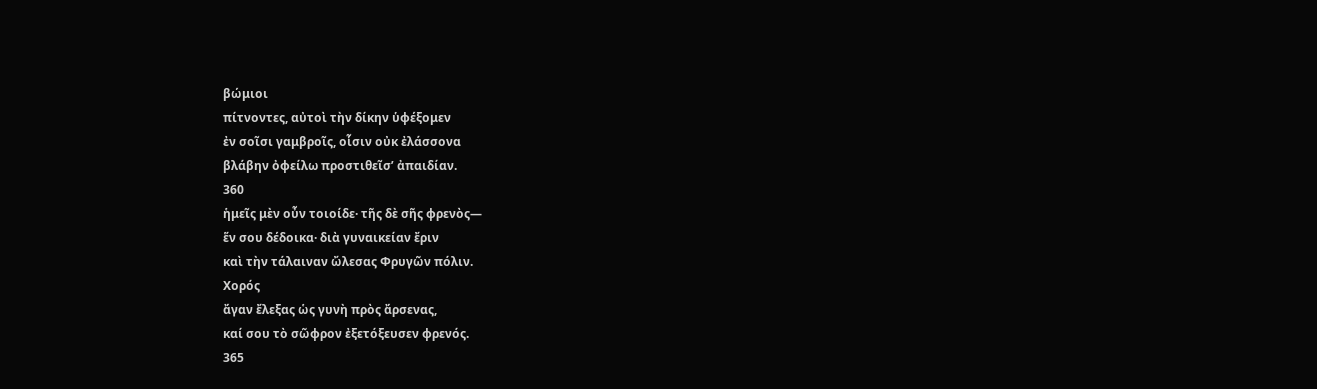βώμιοι
πίτνοντες, αὐτοὶ τὴν δίκην ὑφέξομεν
ἐν σοῖσι γαμβροῖς, οἷσιν οὐκ ἐλάσσονα
βλάβην ὀφείλω προστιθεῖσ’ ἀπαιδίαν.
360
ἡμεῖς μὲν οὖν τοιοίδε· τῆς δὲ σῆς φρενὸς—
ἕν σου δέδοικα· διὰ γυναικείαν ἔριν
καὶ τὴν τάλαιναν ὤλεσας Φρυγῶν πόλιν.
Χορός
ἄγαν ἔλεξας ὡς γυνὴ πρὸς ἄρσενας,
καί σου τὸ σῶφρον ἐξετόξευσεν φρενός.
365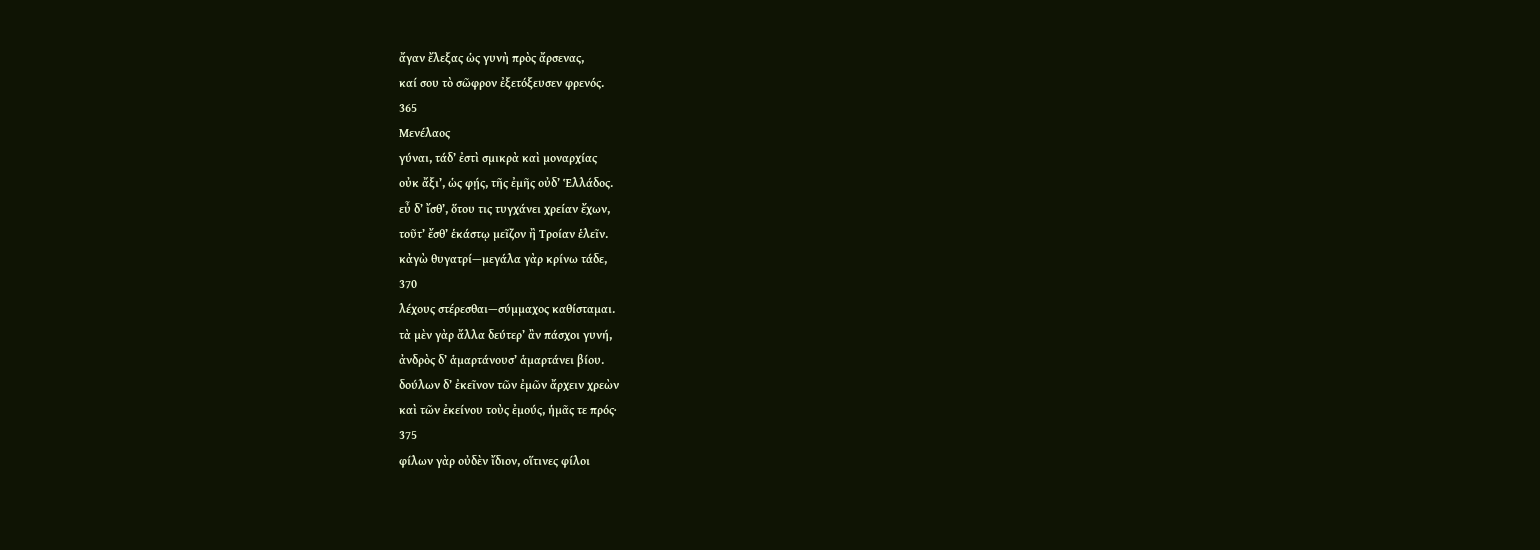ἄγαν ἔλεξας ὡς γυνὴ πρὸς ἄρσενας,
καί σου τὸ σῶφρον ἐξετόξευσεν φρενός.
365
Μενέλαος
γύναι, τάδ’ ἐστὶ σμικρὰ καὶ μοναρχίας
οὐκ ἄξι’, ὡς φῄς, τῆς ἐμῆς οὐδ’ Ἑλλάδος.
εὖ δ’ ἴσθ’, ὅτου τις τυγχάνει χρείαν ἔχων,
τοῦτ’ ἔσθ’ ἑκάστῳ μεῖζον ἢ Τροίαν ἑλεῖν.
κἀγὼ θυγατρί—μεγάλα γὰρ κρίνω τάδε,
370
λέχους στέρεσθαι—σύμμαχος καθίσταμαι.
τὰ μὲν γὰρ ἄλλα δεύτερ’ ἂν πάσχοι γυνή,
ἀνδρὸς δ’ ἁμαρτάνουσ’ ἁμαρτάνει βίου.
δούλων δ’ ἐκεῖνον τῶν ἐμῶν ἄρχειν χρεὼν
καὶ τῶν ἐκείνου τοὺς ἐμούς, ἡμᾶς τε πρός·
375
φίλων γὰρ οὐδὲν ἴδιον, οἵτινες φίλοι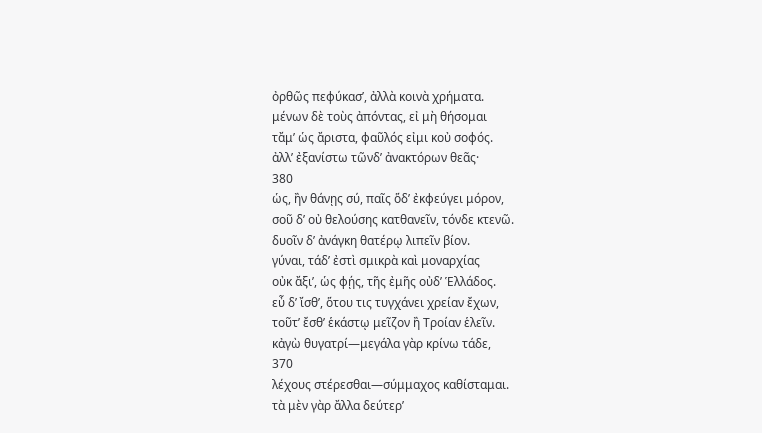ὀρθῶς πεφύκασ’, ἀλλὰ κοινὰ χρήματα.
μένων δὲ τοὺς ἀπόντας, εἰ μὴ θήσομαι
τἄμ’ ὡς ἄριστα, φαῦλός εἰμι κοὐ σοφός.
ἀλλ’ ἐξανίστω τῶνδ’ ἀνακτόρων θεᾶς·
380
ὡς, ἢν θάνῃς σύ, παῖς ὅδ’ ἐκφεύγει μόρον,
σοῦ δ’ οὐ θελούσης κατθανεῖν, τόνδε κτενῶ.
δυοῖν δ’ ἀνάγκη θατέρῳ λιπεῖν βίον.
γύναι, τάδ’ ἐστὶ σμικρὰ καὶ μοναρχίας
οὐκ ἄξι’, ὡς φῄς, τῆς ἐμῆς οὐδ’ Ἑλλάδος.
εὖ δ’ ἴσθ’, ὅτου τις τυγχάνει χρείαν ἔχων,
τοῦτ’ ἔσθ’ ἑκάστῳ μεῖζον ἢ Τροίαν ἑλεῖν.
κἀγὼ θυγατρί—μεγάλα γὰρ κρίνω τάδε,
370
λέχους στέρεσθαι—σύμμαχος καθίσταμαι.
τὰ μὲν γὰρ ἄλλα δεύτερ’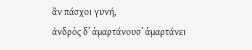ἂν πάσχοι γυνή,
ἀνδρὸς δ’ ἁμαρτάνουσ’ ἁμαρτάνει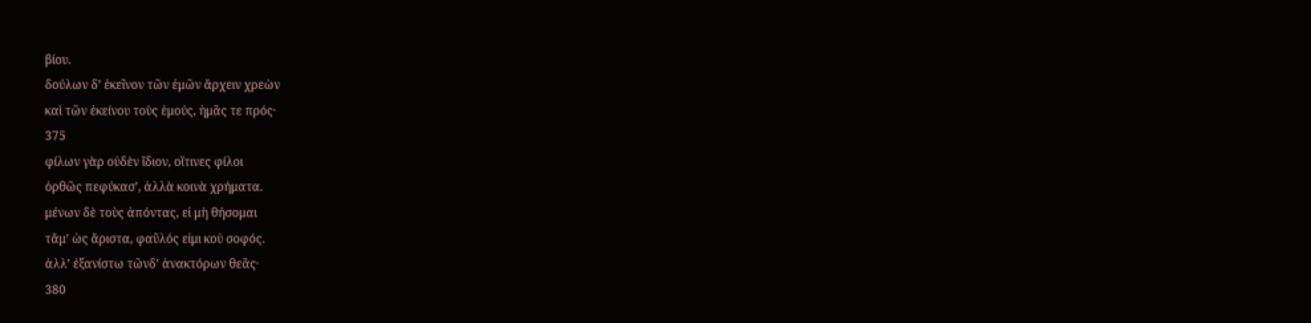βίου.
δούλων δ’ ἐκεῖνον τῶν ἐμῶν ἄρχειν χρεὼν
καὶ τῶν ἐκείνου τοὺς ἐμούς, ἡμᾶς τε πρός·
375
φίλων γὰρ οὐδὲν ἴδιον, οἵτινες φίλοι
ὀρθῶς πεφύκασ’, ἀλλὰ κοινὰ χρήματα.
μένων δὲ τοὺς ἀπόντας, εἰ μὴ θήσομαι
τἄμ’ ὡς ἄριστα, φαῦλός εἰμι κοὐ σοφός.
ἀλλ’ ἐξανίστω τῶνδ’ ἀνακτόρων θεᾶς·
380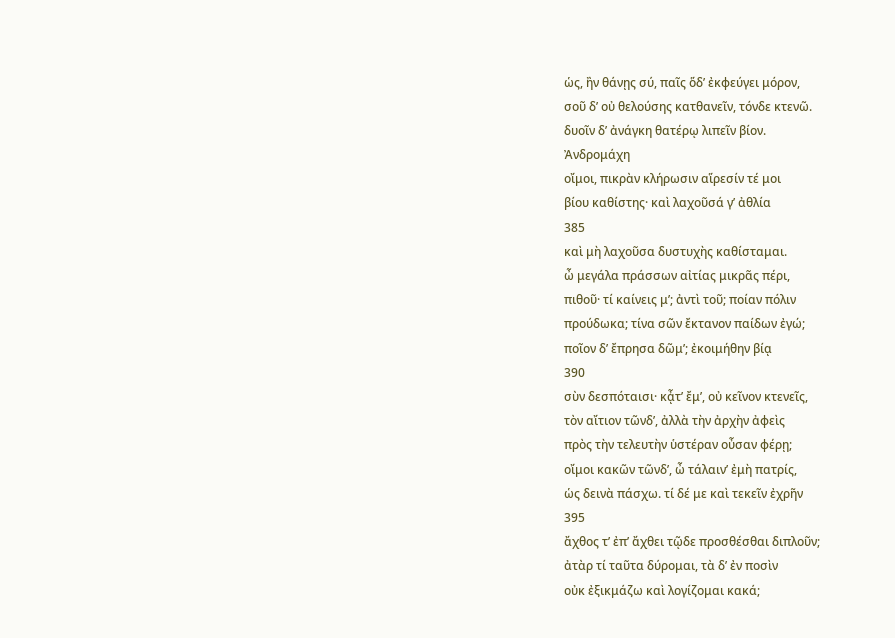ὡς, ἢν θάνῃς σύ, παῖς ὅδ’ ἐκφεύγει μόρον,
σοῦ δ’ οὐ θελούσης κατθανεῖν, τόνδε κτενῶ.
δυοῖν δ’ ἀνάγκη θατέρῳ λιπεῖν βίον.
Ἀνδρομάχη
οἴμοι, πικρὰν κλήρωσιν αἵρεσίν τέ μοι
βίου καθίστης· καὶ λαχοῦσά γ’ ἀθλία
385
καὶ μὴ λαχοῦσα δυστυχὴς καθίσταμαι.
ὦ μεγάλα πράσσων αἰτίας μικρᾶς πέρι,
πιθοῦ· τί καίνεις μ’; ἀντὶ τοῦ; ποίαν πόλιν
προύδωκα; τίνα σῶν ἔκτανον παίδων ἐγώ;
ποῖον δ’ ἔπρησα δῶμ’; ἐκοιμήθην βίᾳ
390
σὺν δεσπόταισι· κᾆτ’ ἔμ’, οὐ κεῖνον κτενεῖς,
τὸν αἴτιον τῶνδ’, ἀλλὰ τὴν ἀρχὴν ἀφεὶς
πρὸς τὴν τελευτὴν ὑστέραν οὖσαν φέρῃ;
οἴμοι κακῶν τῶνδ’, ὦ τάλαιν’ ἐμὴ πατρίς,
ὡς δεινὰ πάσχω. τί δέ με καὶ τεκεῖν ἐχρῆν
395
ἄχθος τ’ ἐπ’ ἄχθει τῷδε προσθέσθαι διπλοῦν;
ἀτὰρ τί ταῦτα δύρομαι, τὰ δ’ ἐν ποσὶν
οὐκ ἐξικμάζω καὶ λογίζομαι κακά;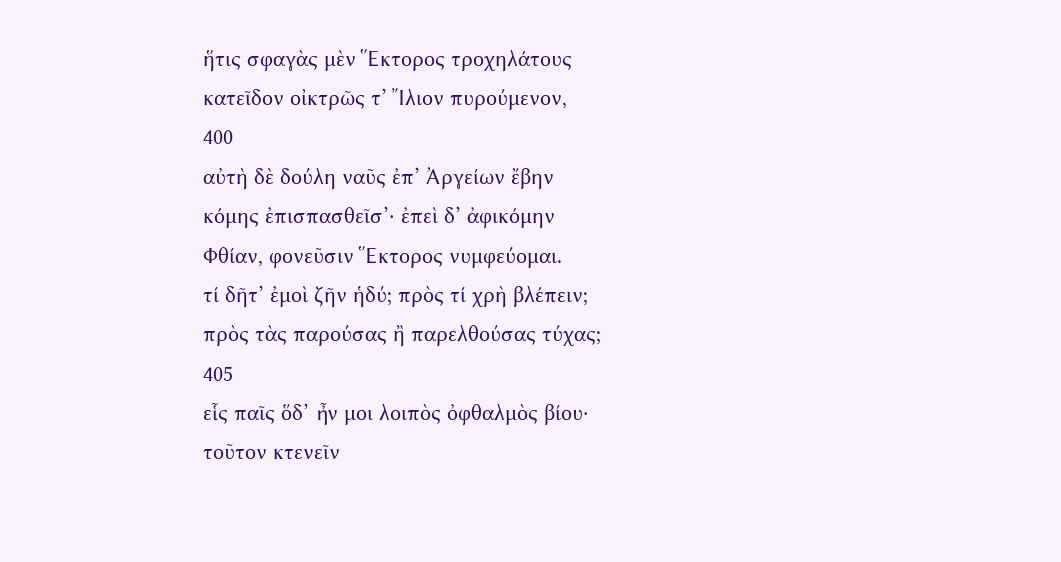ἥτις σφαγὰς μὲν Ἕκτορος τροχηλάτους
κατεῖδον οἰκτρῶς τ’ Ἴλιον πυρούμενον,
400
αὐτὴ δὲ δούλη ναῦς ἐπ’ Ἀργείων ἔβην
κόμης ἐπισπασθεῖσ’· ἐπεὶ δ’ ἀφικόμην
Φθίαν, φονεῦσιν Ἕκτορος νυμφεύομαι.
τί δῆτ’ ἐμοὶ ζῆν ἡδύ; πρὸς τί χρὴ βλέπειν;
πρὸς τὰς παρούσας ἢ παρελθούσας τύχας;
405
εἷς παῖς ὅδ’ ἦν μοι λοιπὸς ὀφθαλμὸς βίου·
τοῦτον κτενεῖν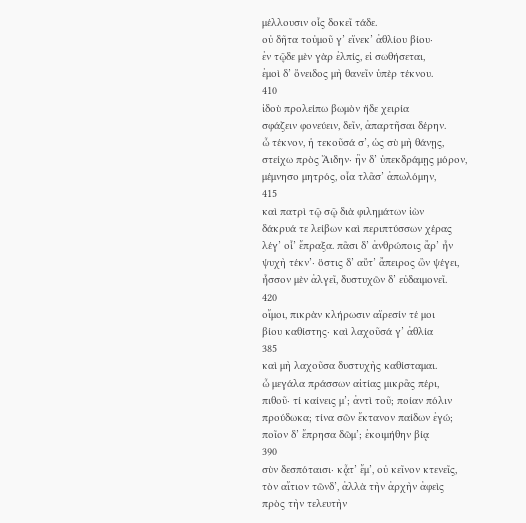μέλλουσιν οἷς δοκεῖ τάδε.
οὐ δῆτα τοὐμοῦ γ’ εἵνεκ’ ἀθλίου βίου·
ἐν τῷδε μὲν γὰρ ἐλπίς, εἰ σωθήσεται,
ἐμοὶ δ’ ὄνειδος μὴ θανεῖν ὑπὲρ τέκνου.
410
ἰδοὺ προλείπω βωμὸν ἥδε χειρία
σφάζειν φονεύειν, δεῖν, ἀπαρτῆσαι δέρην.
ὦ τέκνον, ἡ τεκοῦσά σ’, ὡς σὺ μὴ θάνῃς,
στείχω πρὸς Ἅιδην· ἢν δ’ ὑπεκδράμῃς μόρον,
μέμνησο μητρός, οἷα τλᾶσ’ ἀπωλόμην,
415
καὶ πατρὶ τῷ σῷ διὰ φιλημάτων ἰὼν
δάκρυά τε λείβων καὶ περιπτύσσων χέρας
λέγ’ οἷ’ ἔπραξα. πᾶσι δ’ ἀνθρώποις ἄρ’ ἦν
ψυχὴ τέκν’· ὅστις δ’ αὔτ’ ἄπειρος ὢν ψέγει,
ἧσσον μὲν ἀλγεῖ, δυστυχῶν δ’ εὐδαιμονεῖ.
420
οἴμοι, πικρὰν κλήρωσιν αἵρεσίν τέ μοι
βίου καθίστης· καὶ λαχοῦσά γ’ ἀθλία
385
καὶ μὴ λαχοῦσα δυστυχὴς καθίσταμαι.
ὦ μεγάλα πράσσων αἰτίας μικρᾶς πέρι,
πιθοῦ· τί καίνεις μ’; ἀντὶ τοῦ; ποίαν πόλιν
προύδωκα; τίνα σῶν ἔκτανον παίδων ἐγώ;
ποῖον δ’ ἔπρησα δῶμ’; ἐκοιμήθην βίᾳ
390
σὺν δεσπόταισι· κᾆτ’ ἔμ’, οὐ κεῖνον κτενεῖς,
τὸν αἴτιον τῶνδ’, ἀλλὰ τὴν ἀρχὴν ἀφεὶς
πρὸς τὴν τελευτὴν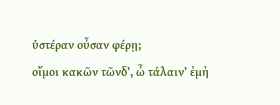ὑστέραν οὖσαν φέρῃ;
οἴμοι κακῶν τῶνδ’, ὦ τάλαιν’ ἐμὴ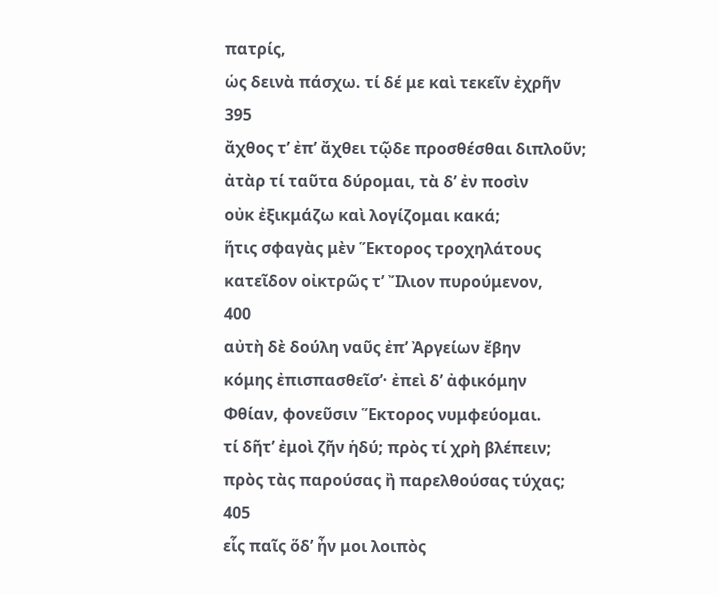πατρίς,
ὡς δεινὰ πάσχω. τί δέ με καὶ τεκεῖν ἐχρῆν
395
ἄχθος τ’ ἐπ’ ἄχθει τῷδε προσθέσθαι διπλοῦν;
ἀτὰρ τί ταῦτα δύρομαι, τὰ δ’ ἐν ποσὶν
οὐκ ἐξικμάζω καὶ λογίζομαι κακά;
ἥτις σφαγὰς μὲν Ἕκτορος τροχηλάτους
κατεῖδον οἰκτρῶς τ’ Ἴλιον πυρούμενον,
400
αὐτὴ δὲ δούλη ναῦς ἐπ’ Ἀργείων ἔβην
κόμης ἐπισπασθεῖσ’· ἐπεὶ δ’ ἀφικόμην
Φθίαν, φονεῦσιν Ἕκτορος νυμφεύομαι.
τί δῆτ’ ἐμοὶ ζῆν ἡδύ; πρὸς τί χρὴ βλέπειν;
πρὸς τὰς παρούσας ἢ παρελθούσας τύχας;
405
εἷς παῖς ὅδ’ ἦν μοι λοιπὸς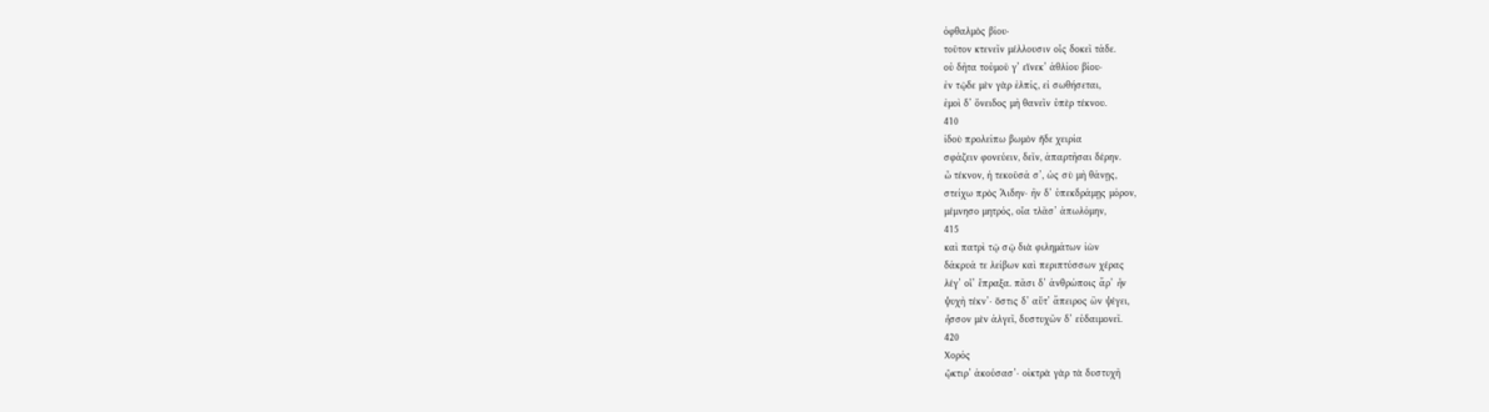ὀφθαλμὸς βίου·
τοῦτον κτενεῖν μέλλουσιν οἷς δοκεῖ τάδε.
οὐ δῆτα τοὐμοῦ γ’ εἵνεκ’ ἀθλίου βίου·
ἐν τῷδε μὲν γὰρ ἐλπίς, εἰ σωθήσεται,
ἐμοὶ δ’ ὄνειδος μὴ θανεῖν ὑπὲρ τέκνου.
410
ἰδοὺ προλείπω βωμὸν ἥδε χειρία
σφάζειν φονεύειν, δεῖν, ἀπαρτῆσαι δέρην.
ὦ τέκνον, ἡ τεκοῦσά σ’, ὡς σὺ μὴ θάνῃς,
στείχω πρὸς Ἅιδην· ἢν δ’ ὑπεκδράμῃς μόρον,
μέμνησο μητρός, οἷα τλᾶσ’ ἀπωλόμην,
415
καὶ πατρὶ τῷ σῷ διὰ φιλημάτων ἰὼν
δάκρυά τε λείβων καὶ περιπτύσσων χέρας
λέγ’ οἷ’ ἔπραξα. πᾶσι δ’ ἀνθρώποις ἄρ’ ἦν
ψυχὴ τέκν’· ὅστις δ’ αὔτ’ ἄπειρος ὢν ψέγει,
ἧσσον μὲν ἀλγεῖ, δυστυχῶν δ’ εὐδαιμονεῖ.
420
Χορός
ᾤκτιρ’ ἀκούσασ’· οἰκτρὰ γὰρ τὰ δυστυχῆ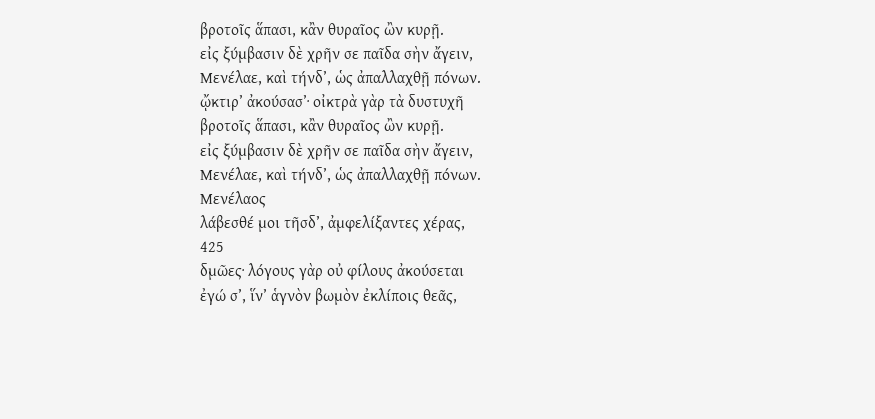βροτοῖς ἅπασι, κἂν θυραῖος ὢν κυρῇ.
εἰς ξύμβασιν δὲ χρῆν σε παῖδα σὴν ἄγειν,
Μενέλαε, καὶ τήνδ’, ὡς ἀπαλλαχθῇ πόνων.
ᾤκτιρ’ ἀκούσασ’· οἰκτρὰ γὰρ τὰ δυστυχῆ
βροτοῖς ἅπασι, κἂν θυραῖος ὢν κυρῇ.
εἰς ξύμβασιν δὲ χρῆν σε παῖδα σὴν ἄγειν,
Μενέλαε, καὶ τήνδ’, ὡς ἀπαλλαχθῇ πόνων.
Μενέλαος
λάβεσθέ μοι τῆσδ’, ἀμφελίξαντες χέρας,
425
δμῶες· λόγους γὰρ οὐ φίλους ἀκούσεται
ἐγώ σ’, ἵν’ ἁγνὸν βωμὸν ἐκλίποις θεᾶς,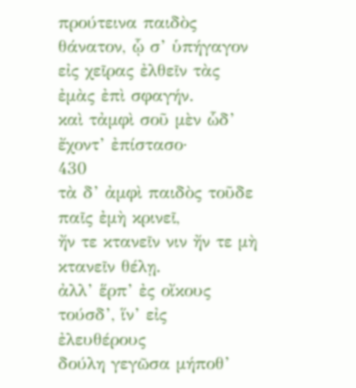προύτεινα παιδὸς θάνατον, ᾧ σ’ ὑπήγαγον
εἰς χεῖρας ἐλθεῖν τὰς ἐμὰς ἐπὶ σφαγήν.
καὶ τἀμφὶ σοῦ μὲν ὧδ’ ἔχοντ’ ἐπίστασο·
430
τὰ δ’ ἀμφὶ παιδὸς τοῦδε παῖς ἐμὴ κρινεῖ,
ἤν τε κτανεῖν νιν ἤν τε μὴ κτανεῖν θέλῃ.
ἀλλ’ ἕρπ’ ἐς οἴκους τούσδ’, ἵν’ εἰς ἐλευθέρους
δούλη γεγῶσα μήποθ’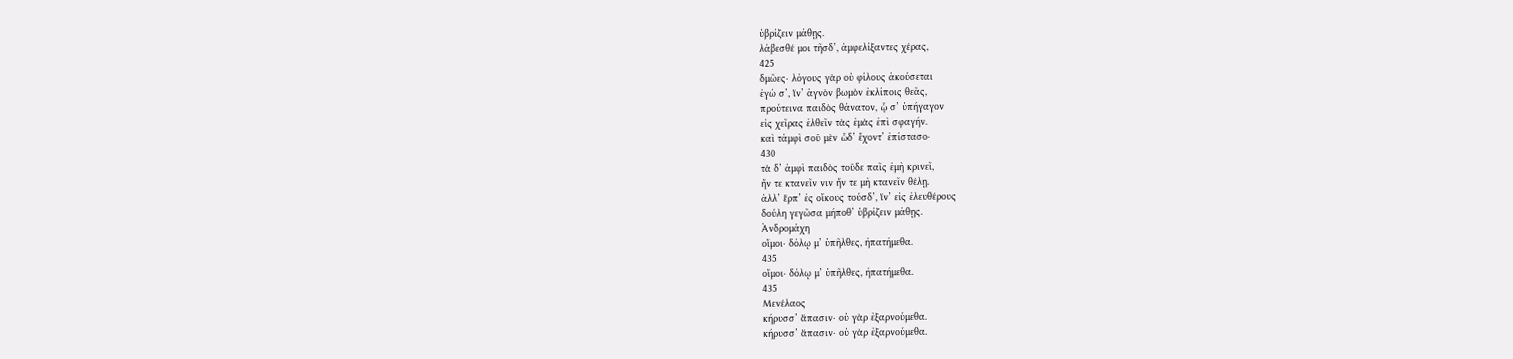ὑβρίζειν μάθῃς.
λάβεσθέ μοι τῆσδ’, ἀμφελίξαντες χέρας,
425
δμῶες· λόγους γὰρ οὐ φίλους ἀκούσεται
ἐγώ σ’, ἵν’ ἁγνὸν βωμὸν ἐκλίποις θεᾶς,
προύτεινα παιδὸς θάνατον, ᾧ σ’ ὑπήγαγον
εἰς χεῖρας ἐλθεῖν τὰς ἐμὰς ἐπὶ σφαγήν.
καὶ τἀμφὶ σοῦ μὲν ὧδ’ ἔχοντ’ ἐπίστασο·
430
τὰ δ’ ἀμφὶ παιδὸς τοῦδε παῖς ἐμὴ κρινεῖ,
ἤν τε κτανεῖν νιν ἤν τε μὴ κτανεῖν θέλῃ.
ἀλλ’ ἕρπ’ ἐς οἴκους τούσδ’, ἵν’ εἰς ἐλευθέρους
δούλη γεγῶσα μήποθ’ ὑβρίζειν μάθῃς.
Ἀνδρομάχη
οἴμοι· δόλῳ μ’ ὑπῆλθες, ἠπατήμεθα.
435
οἴμοι· δόλῳ μ’ ὑπῆλθες, ἠπατήμεθα.
435
Μενέλαος
κήρυσσ’ ἅπασιν· οὐ γὰρ ἐξαρνούμεθα.
κήρυσσ’ ἅπασιν· οὐ γὰρ ἐξαρνούμεθα.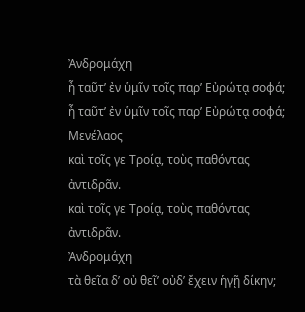Ἀνδρομάχη
ἦ ταῦτ’ ἐν ὑμῖν τοῖς παρ’ Εὐρώτᾳ σοφά;
ἦ ταῦτ’ ἐν ὑμῖν τοῖς παρ’ Εὐρώτᾳ σοφά;
Μενέλαος
καὶ τοῖς γε Τροίᾳ, τοὺς παθόντας ἀντιδρᾶν.
καὶ τοῖς γε Τροίᾳ, τοὺς παθόντας ἀντιδρᾶν.
Ἀνδρομάχη
τὰ θεῖα δ’ οὐ θεῖ’ οὐδ’ ἔχειν ἡγῇ δίκην;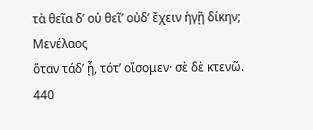τὰ θεῖα δ’ οὐ θεῖ’ οὐδ’ ἔχειν ἡγῇ δίκην;
Μενέλαος
ὅταν τάδ’ ᾖ, τότ’ οἴσομεν· σὲ δὲ κτενῶ.
440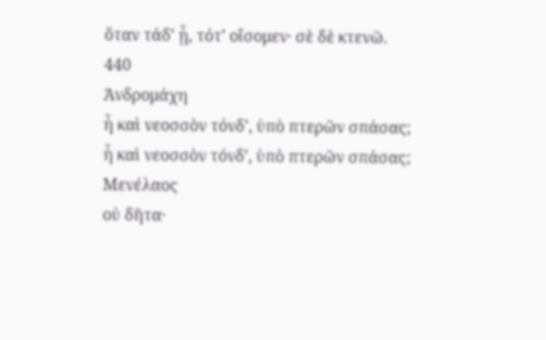ὅταν τάδ’ ᾖ, τότ’ οἴσομεν· σὲ δὲ κτενῶ.
440
Ἀνδρομάχη
ἦ καὶ νεοσσὸν τόνδ’, ὑπὸ πτερῶν σπάσας;
ἦ καὶ νεοσσὸν τόνδ’, ὑπὸ πτερῶν σπάσας;
Μενέλαος
οὐ δῆτα·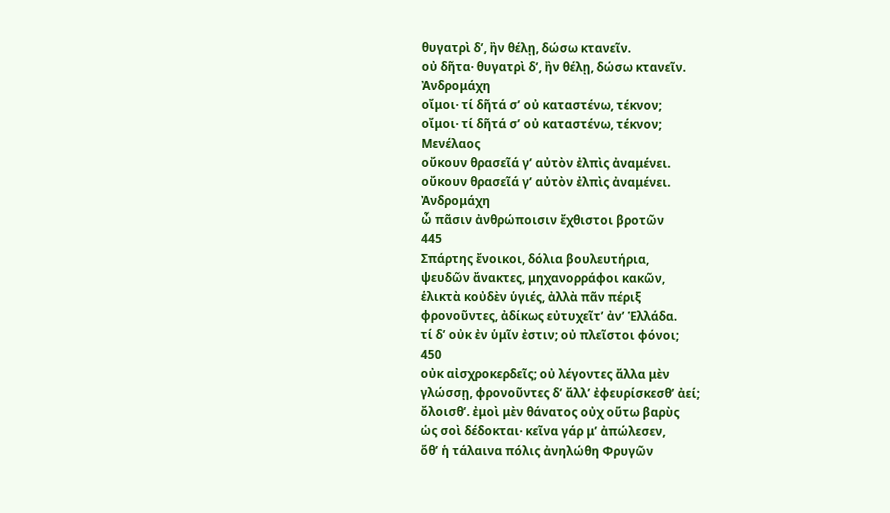θυγατρὶ δ’, ἢν θέλῃ, δώσω κτανεῖν.
οὐ δῆτα· θυγατρὶ δ’, ἢν θέλῃ, δώσω κτανεῖν.
Ἀνδρομάχη
οἴμοι· τί δῆτά σ’ οὐ καταστένω, τέκνον;
οἴμοι· τί δῆτά σ’ οὐ καταστένω, τέκνον;
Μενέλαος
οὔκουν θρασεῖά γ’ αὐτὸν ἐλπὶς ἀναμένει.
οὔκουν θρασεῖά γ’ αὐτὸν ἐλπὶς ἀναμένει.
Ἀνδρομάχη
ὦ πᾶσιν ἀνθρώποισιν ἔχθιστοι βροτῶν
445
Σπάρτης ἔνοικοι, δόλια βουλευτήρια,
ψευδῶν ἄνακτες, μηχανορράφοι κακῶν,
ἑλικτὰ κοὐδὲν ὑγιές, ἀλλὰ πᾶν πέριξ
φρονοῦντες, ἀδίκως εὐτυχεῖτ’ ἀν’ Ἑλλάδα.
τί δ’ οὐκ ἐν ὑμῖν ἐστιν; οὐ πλεῖστοι φόνοι;
450
οὐκ αἰσχροκερδεῖς; οὐ λέγοντες ἄλλα μὲν
γλώσσῃ, φρονοῦντες δ’ ἄλλ’ ἐφευρίσκεσθ’ ἀεί;
ὄλοισθ’. ἐμοὶ μὲν θάνατος οὐχ οὕτω βαρὺς
ὡς σοὶ δέδοκται· κεῖνα γάρ μ’ ἀπώλεσεν,
ὅθ’ ἡ τάλαινα πόλις ἀνηλώθη Φρυγῶν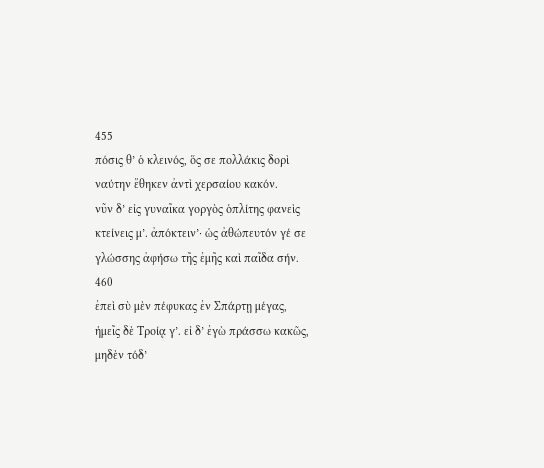455
πόσις θ’ ὁ κλεινός, ὅς σε πολλάκις δορὶ
ναύτην ἔθηκεν ἀντὶ χερσαίου κακόν.
νῦν δ’ εἰς γυναῖκα γοργὸς ὁπλίτης φανεὶς
κτείνεις μ’. ἀπόκτειν’· ὡς ἀθώπευτόν γέ σε
γλώσσης ἀφήσω τῆς ἐμῆς καὶ παῖδα σήν.
460
ἐπεὶ σὺ μὲν πέφυκας ἐν Σπάρτῃ μέγας,
ἡμεῖς δὲ Τροίᾳ γ’. εἰ δ’ ἐγὼ πράσσω κακῶς,
μηδὲν τόδ’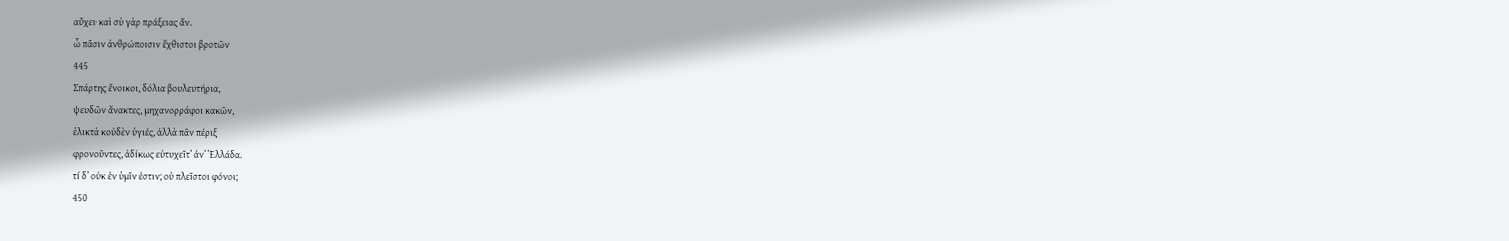αὔχει· καὶ σὺ γὰρ πράξειας ἄν.
ὦ πᾶσιν ἀνθρώποισιν ἔχθιστοι βροτῶν
445
Σπάρτης ἔνοικοι, δόλια βουλευτήρια,
ψευδῶν ἄνακτες, μηχανορράφοι κακῶν,
ἑλικτὰ κοὐδὲν ὑγιές, ἀλλὰ πᾶν πέριξ
φρονοῦντες, ἀδίκως εὐτυχεῖτ’ ἀν’ Ἑλλάδα.
τί δ’ οὐκ ἐν ὑμῖν ἐστιν; οὐ πλεῖστοι φόνοι;
450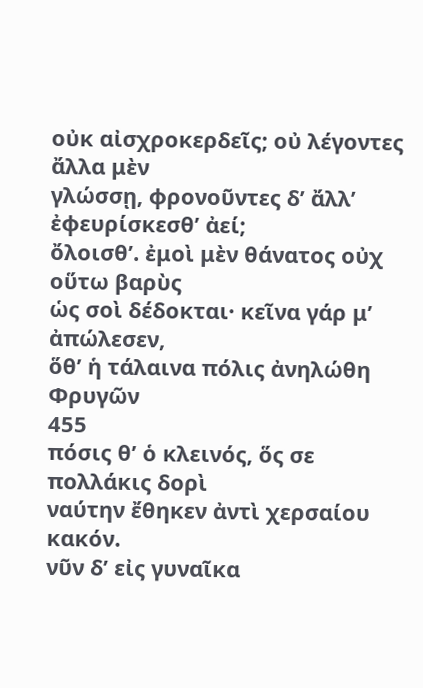οὐκ αἰσχροκερδεῖς; οὐ λέγοντες ἄλλα μὲν
γλώσσῃ, φρονοῦντες δ’ ἄλλ’ ἐφευρίσκεσθ’ ἀεί;
ὄλοισθ’. ἐμοὶ μὲν θάνατος οὐχ οὕτω βαρὺς
ὡς σοὶ δέδοκται· κεῖνα γάρ μ’ ἀπώλεσεν,
ὅθ’ ἡ τάλαινα πόλις ἀνηλώθη Φρυγῶν
455
πόσις θ’ ὁ κλεινός, ὅς σε πολλάκις δορὶ
ναύτην ἔθηκεν ἀντὶ χερσαίου κακόν.
νῦν δ’ εἰς γυναῖκα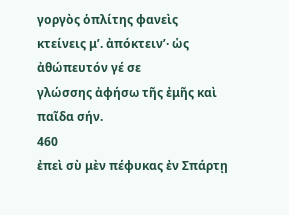γοργὸς ὁπλίτης φανεὶς
κτείνεις μ’. ἀπόκτειν’· ὡς ἀθώπευτόν γέ σε
γλώσσης ἀφήσω τῆς ἐμῆς καὶ παῖδα σήν.
460
ἐπεὶ σὺ μὲν πέφυκας ἐν Σπάρτῃ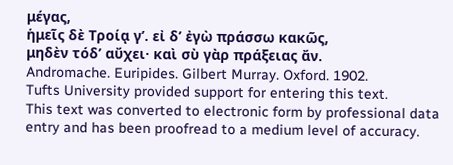μέγας,
ἡμεῖς δὲ Τροίᾳ γ’. εἰ δ’ ἐγὼ πράσσω κακῶς,
μηδὲν τόδ’ αὔχει· καὶ σὺ γὰρ πράξειας ἄν.
Andromache. Euripides. Gilbert Murray. Oxford. 1902.
Tufts University provided support for entering this text.
This text was converted to electronic form by professional data entry and has been proofread to a medium level of accuracy.